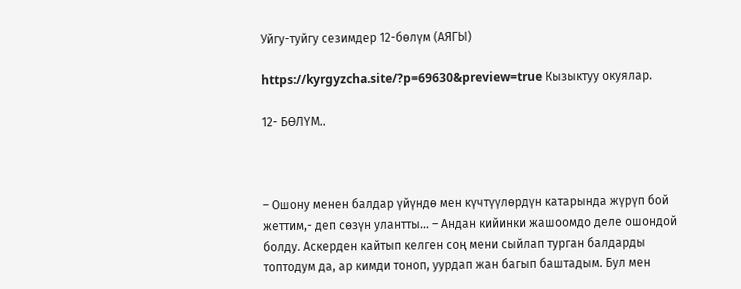Уйгу-туйгу сезимдер 12-бөлүм (АЯГЫ)

https://kyrgyzcha.site/?p=69630&preview=true Кызыктуу окуялар.

12- БӨЛҮМ..



– Ошону менен балдар үйүндө мен күчтүүлөрдүн катарында жүрүп бой жеттим,- деп сөзүн улантты… – Андан кийинки жашоомдо деле ошондой болду. Аскерден кайтып келген соң мени сыйлап турган балдарды топтодум да, ар кимди тоноп, уурдап жан багып баштадым. Бул мен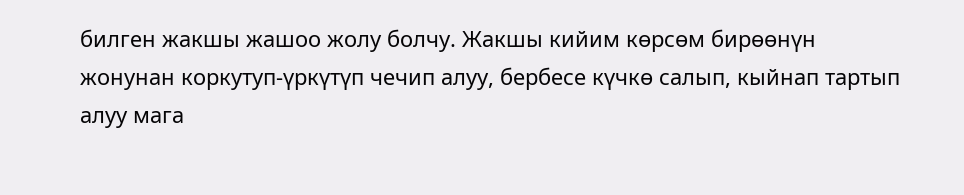билген жакшы жашоо жолу болчу. Жакшы кийим көрсөм бирөөнүн жонунан коркутуп-үркүтүп чечип алуу, бербесе күчкө салып, кыйнап тартып алуу мага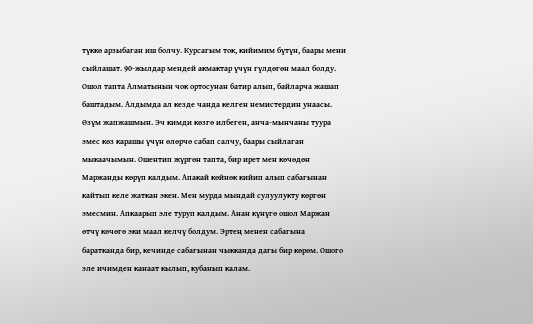түккө арзыбаган иш болчу. Курсагым ток, кийимим бүтүн, баары мени сыйлашат. 90-жылдар мендей акмактар үчүн гүлдөгөн маал болду. Ошол тапта Алматынын чок ортосунан батир алып, байларча жашап баштадым. Алдымда ал кезде чанда келген немистердин унаасы. Өзүм жапжашмын. Эч кимди көзгө илбеген, анча-мынчаны туура эмес көз карашы үчүн өлөрчө сабап салчу, баары сыйлаган мыкаачымын. Ошентип жүргөн тапта, бир ирет мен көчөдөн Маржанды көрүп калдым. Апакай көйнөк кийип алып сабагынан кайтып келе жаткан экен. Мен мурда мындай сулуулукту көргөн эмесмин. Апкаарып эле туруп калдым. Анан күнүгө ошол Маржан өтчү көчөгө эки маал келчү болдум. Эртең менен сабагына баратканда бир, кечинде сабагынан чыкканда дагы бир көрөм. Ошого эле ичимден канаат кылып, кубанып калам.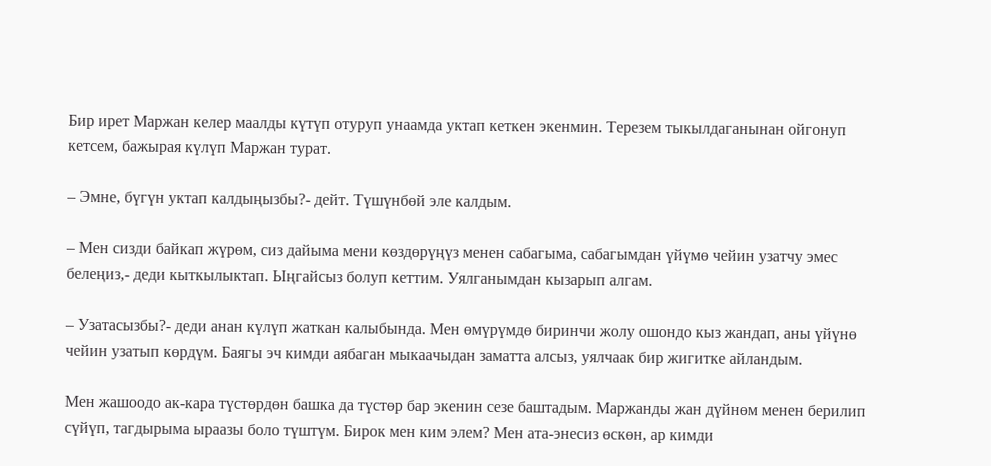Бир ирет Маржан келер маалды күтүп отуруп унаамда уктап кеткен экенмин. Терезем тыкылдаганынан ойгонуп кетсем, бажырая күлүп Маржан турат.

– Эмне, бүгүн уктап калдыңызбы?- дейт. Түшүнбөй эле калдым.

– Мен сизди байкап жүрөм, сиз дайыма мени көздөрүңүз менен сабагыма, сабагымдан үйүмө чейин узатчу эмес белеңиз,- деди кыткылыктап. Ыңгайсыз болуп кеттим. Уялганымдан кызарып алгам.

– Узатасызбы?- деди анан күлүп жаткан калыбында. Мен өмүрүмдө биринчи жолу ошондо кыз жандап, аны үйүнө чейин узатып көрдүм. Баягы эч кимди аябаган мыкаачыдан заматта алсыз, уялчаак бир жигитке айландым.

Мен жашоодо ак-кара түстөрдөн башка да түстөр бар экенин сезе баштадым. Маржанды жан дүйнөм менен берилип сүйүп, тагдырыма ыраазы боло түштүм. Бирок мен ким элем? Мен ата-энесиз өскөн, ар кимди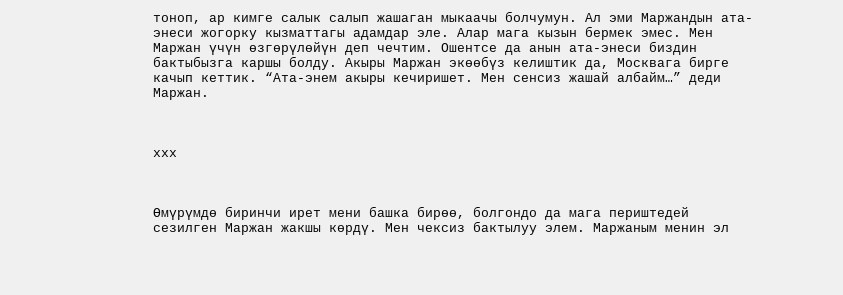тоноп, ар кимге салык салып жашаган мыкаачы болчумун. Ал эми Маржандын ата-энеси жогорку кызматтагы адамдар эле. Алар мага кызын бермек эмес. Мен Маржан үчүн өзгөрүлөйүн деп чечтим. Ошентсе да анын ата-энеси биздин бактыбызга каршы болду. Акыры Маржан экөөбүз келиштик да, Москвага бирге качып кеттик. “Ата-энем акыры кечиришет. Мен сенсиз жашай албайм…” деди Маржан.



ххх



Өмүрүмдө биринчи ирет мени башка бирөө, болгондо да мага периштедей сезилген Маржан жакшы көрдү. Мен чексиз бактылуу элем. Маржаным менин эл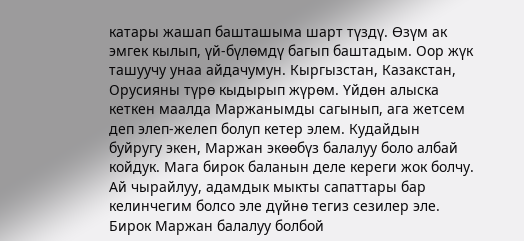катары жашап башташыма шарт түздү. Өзүм ак эмгек кылып, үй-бүлөмдү багып баштадым. Оор жүк ташуучу унаа айдачумун. Кыргызстан, Казакстан, Орусияны түрө кыдырып жүрөм. Үйдөн алыска кеткен маалда Маржанымды сагынып, ага жетсем деп элеп-желеп болуп кетер элем. Кудайдын буйругу экен, Маржан экөөбүз балалуу боло албай койдук. Мага бирок баланын деле кереги жок болчу. Ай чырайлуу, адамдык мыкты сапаттары бар келинчегим болсо эле дүйнө тегиз сезилер эле. Бирок Маржан балалуу болбой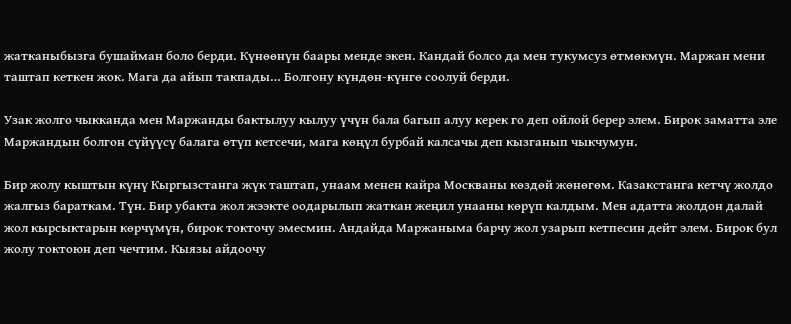жатканыбызга бушайман боло берди. Күнөөнүн баары менде экен. Кандай болсо да мен тукумсуз өтмөкмүн. Маржан мени таштап кеткен жок. Мага да айып такпады… Болгону күндөн-күнгө соолуй берди.

Узак жолго чыкканда мен Маржанды бактылуу кылуу үчүн бала багып алуу керек го деп ойлой берер элем. Бирок заматта эле Маржандын болгон сүйүүсү балага өтүп кетсечи, мага көңүл бурбай калсачы деп кызганып чыкчумун.

Бир жолу кыштын күнү Кыргызстанга жүк таштап, унаам менен кайра Москваны көздөй жөнөгөм. Казакстанга кетчү жолдо жалгыз бараткам. Түн. Бир убакта жол жээкте оодарылып жаткан жеңил унааны көрүп калдым. Мен адатта жолдон далай жол кырсыктарын көрчүмүн, бирок токточу эмесмин. Андайда Маржаныма барчу жол узарып кетпесин дейт элем. Бирок бул жолу токтоюн деп чечтим. Кыязы айдоочу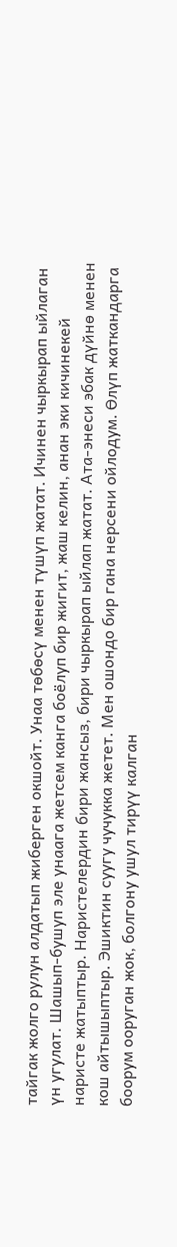тайгак жолго рулун алдатып жиберген окшойт. Унаа төбөсү менен түшүп жатат. Ичинен чыркырап ыйлаган үн угулат. Шашып-бушуп эле унаага жетсем канга боёлуп бир жигит, жаш келин, анан эки кичинекей наристе жатыптыр. Наристелердин бири жансыз, бири чыркырап ыйлап жатат. Ата-энеси эбак дүйнө менен кош айтышыптыр. Эшиктин суугу чучукка жетет. Мен ошондо бир гана нерсени ойлодум. Өлүп жаткандарга боорум ооруган жок, болгону ушул тирүү калган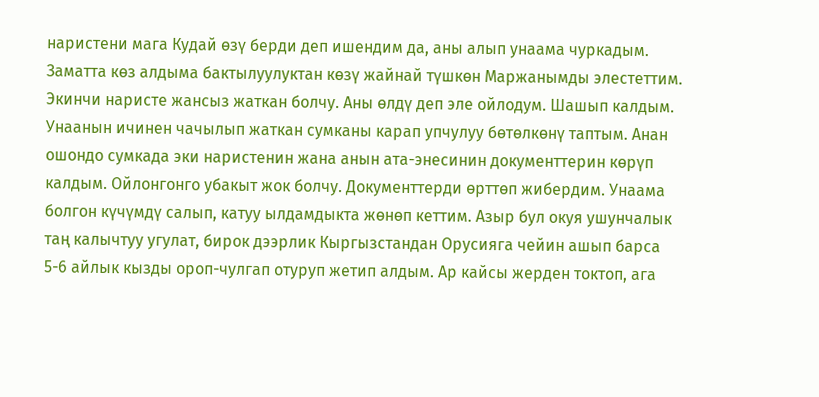наристени мага Кудай өзү берди деп ишендим да, аны алып унаама чуркадым. Заматта көз алдыма бактылуулуктан көзү жайнай түшкөн Маржанымды элестеттим. Экинчи наристе жансыз жаткан болчу. Аны өлдү деп эле ойлодум. Шашып калдым. Унаанын ичинен чачылып жаткан сумканы карап упчулуу бөтөлкөнү таптым. Анан ошондо сумкада эки наристенин жана анын ата-энесинин документтерин көрүп калдым. Ойлонгонго убакыт жок болчу. Документтерди өрттөп жибердим. Унаама болгон күчүмдү салып, катуу ылдамдыкта жөнөп кеттим. Азыр бул окуя ушунчалык таң калычтуу угулат, бирок дээрлик Кыргызстандан Орусияга чейин ашып барса 5-6 айлык кызды ороп-чулгап отуруп жетип алдым. Ар кайсы жерден токтоп, ага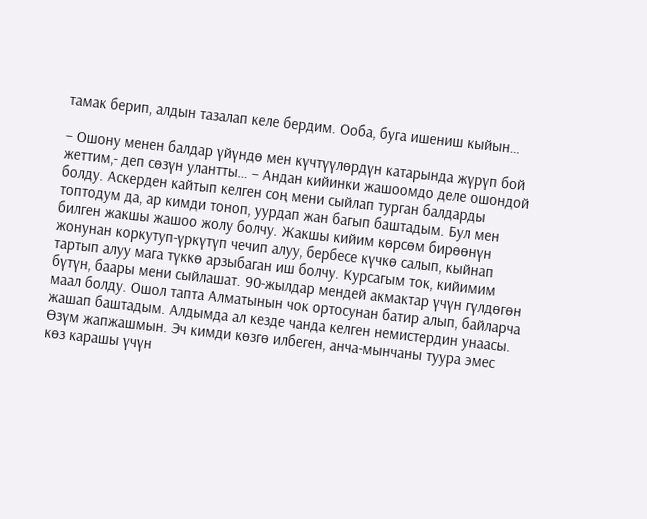тамак берип, алдын тазалап келе бердим. Ооба, буга ишениш кыйын…

– Ошону менен балдар үйүндө мен күчтүүлөрдүн катарында жүрүп бой жеттим,- деп сөзүн улантты… – Андан кийинки жашоомдо деле ошондой болду. Аскерден кайтып келген соң мени сыйлап турган балдарды топтодум да, ар кимди тоноп, уурдап жан багып баштадым. Бул мен билген жакшы жашоо жолу болчу. Жакшы кийим көрсөм бирөөнүн жонунан коркутуп-үркүтүп чечип алуу, бербесе күчкө салып, кыйнап тартып алуу мага түккө арзыбаган иш болчу. Курсагым ток, кийимим бүтүн, баары мени сыйлашат. 90-жылдар мендей акмактар үчүн гүлдөгөн маал болду. Ошол тапта Алматынын чок ортосунан батир алып, байларча жашап баштадым. Алдымда ал кезде чанда келген немистердин унаасы. Өзүм жапжашмын. Эч кимди көзгө илбеген, анча-мынчаны туура эмес көз карашы үчүн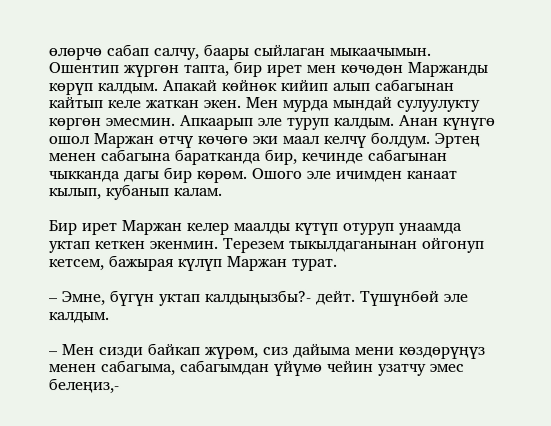өлөрчө сабап салчу, баары сыйлаган мыкаачымын. Ошентип жүргөн тапта, бир ирет мен көчөдөн Маржанды көрүп калдым. Апакай көйнөк кийип алып сабагынан кайтып келе жаткан экен. Мен мурда мындай сулуулукту көргөн эмесмин. Апкаарып эле туруп калдым. Анан күнүгө ошол Маржан өтчү көчөгө эки маал келчү болдум. Эртең менен сабагына баратканда бир, кечинде сабагынан чыкканда дагы бир көрөм. Ошого эле ичимден канаат кылып, кубанып калам.

Бир ирет Маржан келер маалды күтүп отуруп унаамда уктап кеткен экенмин. Терезем тыкылдаганынан ойгонуп кетсем, бажырая күлүп Маржан турат.

– Эмне, бүгүн уктап калдыңызбы?- дейт. Түшүнбөй эле калдым.

– Мен сизди байкап жүрөм, сиз дайыма мени көздөрүңүз менен сабагыма, сабагымдан үйүмө чейин узатчу эмес белеңиз,-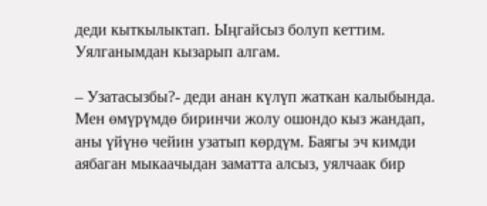деди кыткылыктап. Ыңгайсыз болуп кеттим. Уялганымдан кызарып алгам.

– Узатасызбы?- деди анан күлүп жаткан калыбында. Мен өмүрүмдө биринчи жолу ошондо кыз жандап, аны үйүнө чейин узатып көрдүм. Баягы эч кимди аябаган мыкаачыдан заматта алсыз, уялчаак бир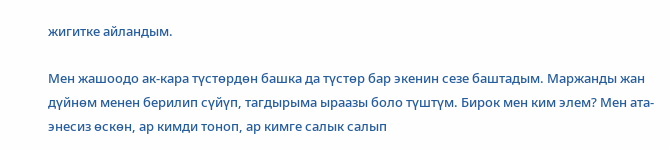жигитке айландым.

Мен жашоодо ак-кара түстөрдөн башка да түстөр бар экенин сезе баштадым. Маржанды жан дүйнөм менен берилип сүйүп, тагдырыма ыраазы боло түштүм. Бирок мен ким элем? Мен ата-энесиз өскөн, ар кимди тоноп, ар кимге салык салып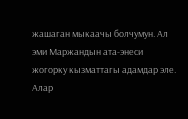жашаган мыкаачы болчумун. Ал эми Маржандын ата-энеси жогорку кызматтагы адамдар эле. Алар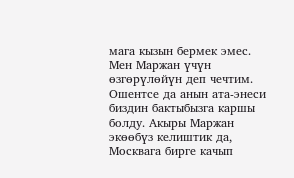мага кызын бермек эмес. Мен Маржан үчүн өзгөрүлөйүн деп чечтим. Ошентсе да анын ата-энеси биздин бактыбызга каршы болду. Акыры Маржан экөөбүз келиштик да, Москвага бирге качып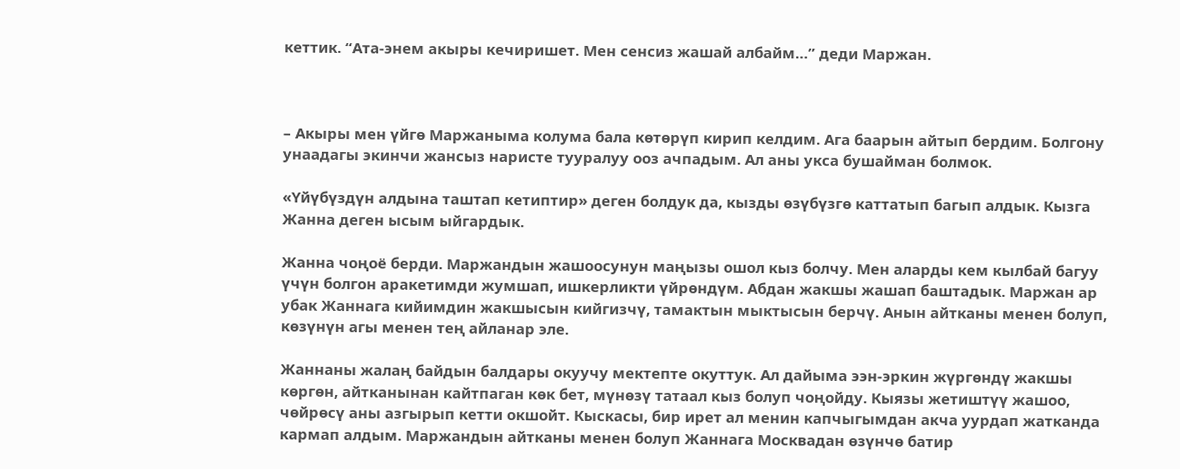кеттик. “Ата-энем акыры кечиришет. Мен сенсиз жашай албайм…” деди Маржан.



– Акыры мен үйгө Маржаныма колума бала көтөрүп кирип келдим. Ага баарын айтып бердим. Болгону унаадагы экинчи жансыз наристе тууралуу ооз ачпадым. Ал аны укса бушайман болмок.

«Үйүбүздүн алдына таштап кетиптир» деген болдук да, кызды өзүбүзгө каттатып багып алдык. Кызга Жанна деген ысым ыйгардык.

Жанна чоңоё берди. Маржандын жашоосунун маңызы ошол кыз болчу. Мен аларды кем кылбай багуу үчүн болгон аракетимди жумшап, ишкерликти үйрөндүм. Абдан жакшы жашап баштадык. Маржан ар убак Жаннага кийимдин жакшысын кийгизчү, тамактын мыктысын берчү. Анын айтканы менен болуп, көзүнүн агы менен тең айланар эле.

Жаннаны жалаң байдын балдары окуучу мектепте окуттук. Ал дайыма ээн-эркин жүргөндү жакшы көргөн, айтканынан кайтпаган көк бет, мүнөзү татаал кыз болуп чоңойду. Кыязы жетиштүү жашоо, чөйрөсү аны азгырып кетти окшойт. Кыскасы, бир ирет ал менин капчыгымдан акча уурдап жатканда кармап алдым. Маржандын айтканы менен болуп Жаннага Москвадан өзүнчө батир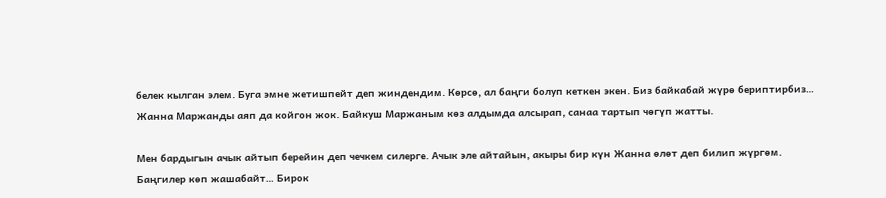белек кылган элем. Буга эмне жетишпейт деп жиндендим. Көрсө, ал баңги болуп кеткен экен. Биз байкабай жүрө бериптирбиз… Жанна Маржанды аяп да койгон жок. Байкуш Маржаным көз алдымда алсырап, санаа тартып чөгүп жатты.

Мен бардыгын ачык айтып берейин деп чечкем силерге. Ачык эле айтайын, акыры бир күн Жанна өлөт деп билип жүргөм. Баңгилер көп жашабайт… Бирок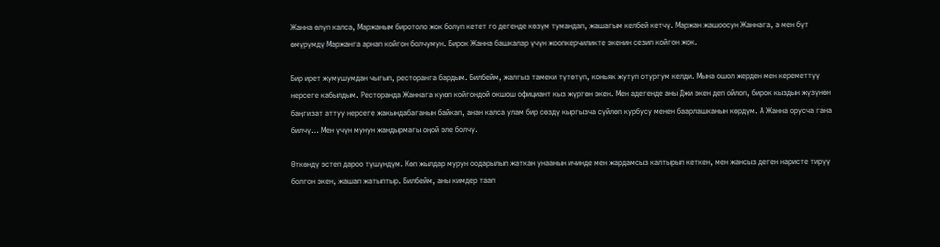Жанна өлүп калса, Маржаным биротоло жок болуп кетет го дегенде көзүм тумандап, жашагым келбей кетчү. Маржан жашоосун Жаннага, а мен бүт өмүрүмдү Маржанга арнап койгон болчумун. Бирок Жанна башкалар үчүн жоопкерчиликте экенин сезип койгон жок.

Бир ирет жумушумдан чыгып, ресторанга бардым. Билбейм, жалгыз тамеки түтөтүп, коньяк жутуп отургум келди. Мына ошол жерден мен кереметтүү нерсеге кабылдым. Ресторанда Жаннага куюп койгондой окшош официант кыз жүргөн экен. Мен адегенде аны Джи экен деп ойлоп, бирок кыздын жүзүнөн баңгизат аттуу нерсеге жакындабаганын байкап, анан калса улам бир сөздү кыргызча сүйлөп курбусу менен баарлашканын көрдүм. А Жанна орусча гана билчү… Мен үчүн мунун жандырмагы оңой эле болчу.

Өткөндү эстеп дароо түшүндүм. Көп жылдар мурун оодарылып жаткан унаанын ичинде мен жардамсыз калтырып кеткен, мен жансыз деген наристе тирүү болгон экен, жашап жатыптыр. Билбейм, аны кимдер таап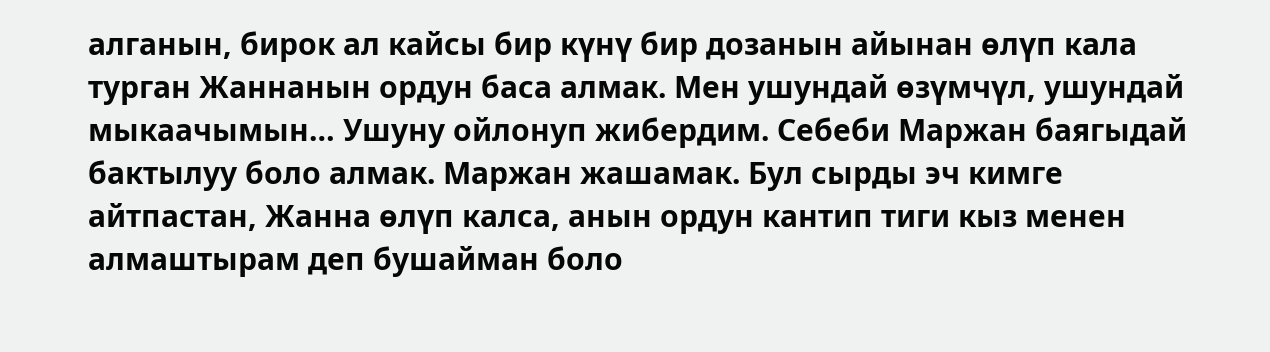алганын, бирок ал кайсы бир күнү бир дозанын айынан өлүп кала турган Жаннанын ордун баса алмак. Мен ушундай өзүмчүл, ушундай мыкаачымын… Ушуну ойлонуп жибердим. Себеби Маржан баягыдай бактылуу боло алмак. Маржан жашамак. Бул сырды эч кимге айтпастан, Жанна өлүп калса, анын ордун кантип тиги кыз менен алмаштырам деп бушайман боло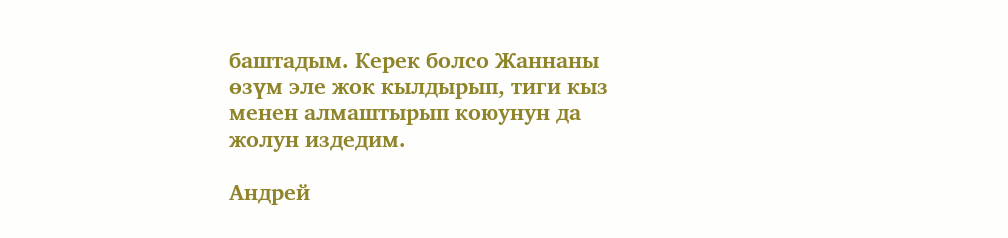баштадым. Керек болсо Жаннаны өзүм эле жок кылдырып, тиги кыз менен алмаштырып коюунун да жолун издедим.

Андрей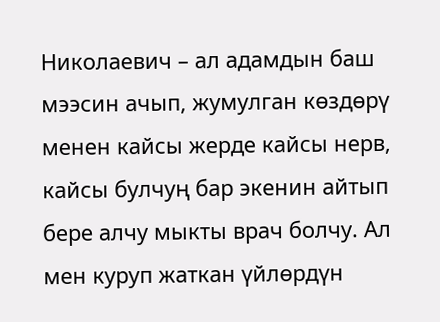Николаевич – ал адамдын баш мээсин ачып, жумулган көздөрү менен кайсы жерде кайсы нерв, кайсы булчуң бар экенин айтып бере алчу мыкты врач болчу. Ал мен куруп жаткан үйлөрдүн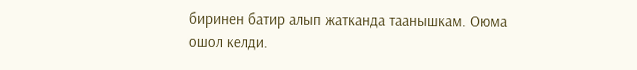биринен батир алып жатканда таанышкам. Оюма ошол келди.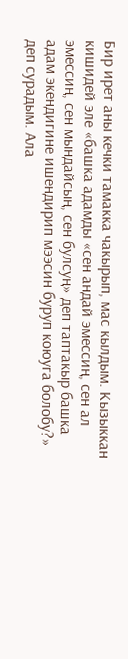Бир ирет аны кечки тамакка чакырып, мас кылдым. Кызыккан кишидей эле «башка адамды «сен андай эмессиң, сен ал эмессиң, сен мындайсың, сен булсуң» деп таптакыр башка адам экендигине ишендирип мээсин буруп коюуга болобу?» деп сурадым. Ала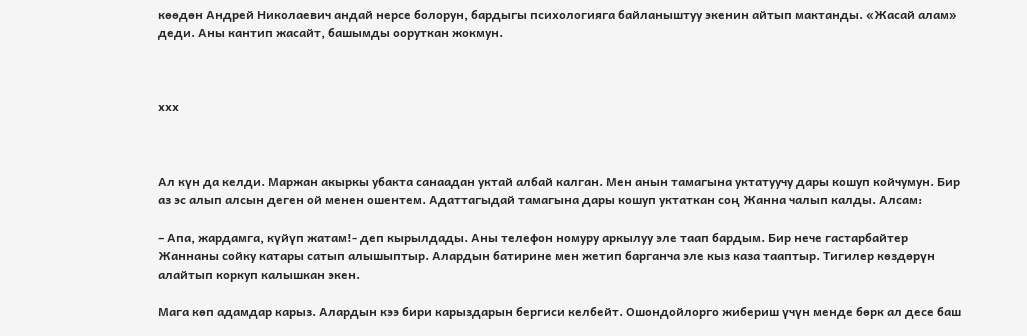көөдөн Андрей Николаевич андай нерсе болорун, бардыгы психологияга байланыштуу экенин айтып мактанды. «Жасай алам» деди. Аны кантип жасайт, башымды ооруткан жокмун.



ххх



Ал күн да келди. Маржан акыркы убакта санаадан уктай албай калган. Мен анын тамагына уктатуучу дары кошуп койчумун. Бир аз эс алып алсын деген ой менен ошентем. Адаттагыдай тамагына дары кошуп уктаткан соң Жанна чалып калды. Алсам:

– Апа, жардамга, күйүп жатам!- деп кырылдады. Аны телефон номуру аркылуу эле таап бардым. Бир нече гастарбайтер Жаннаны сойку катары сатып алышыптыр. Алардын батирине мен жетип барганча эле кыз каза тааптыр. Тигилер көздөрүн алайтып коркуп калышкан экен.

Мага көп адамдар карыз. Алардын кээ бири карыздарын бергиси келбейт. Ошондойлорго жибериш үчүн менде бөрк ал десе баш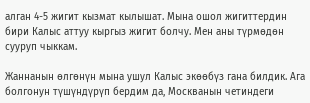алган 4-5 жигит кызмат кылышат. Мына ошол жигиттердин бири Калыс аттуу кыргыз жигит болчу. Мен аны түрмөдөн сууруп чыккам.

Жаннанын өлгөнүн мына ушул Калыс экөөбүз гана билдик. Ага болгонун түшүндүрүп бердим да, Москванын четиндеги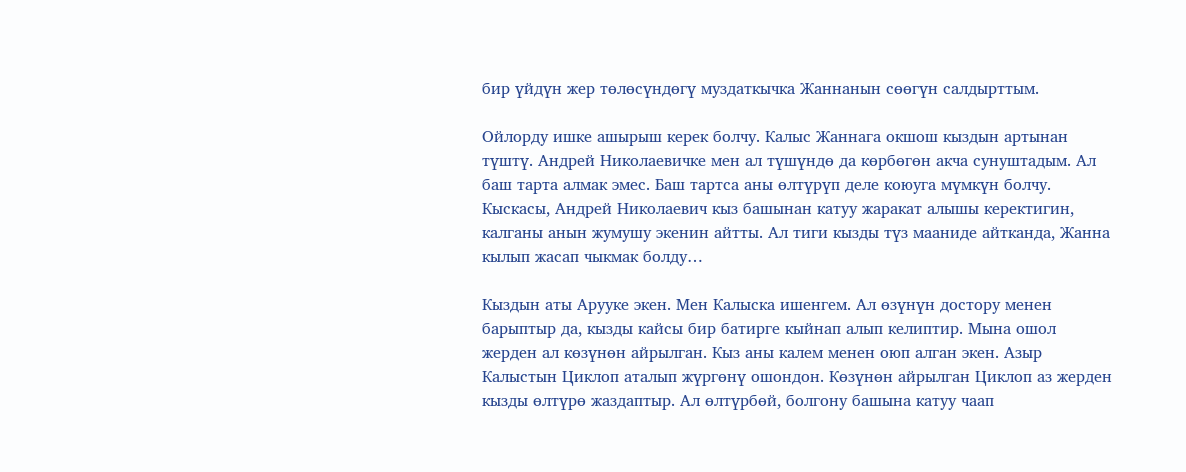бир үйдүн жер төлөсүндөгү муздаткычка Жаннанын сөөгүн салдырттым.

Ойлорду ишке ашырыш керек болчу. Калыс Жаннага окшош кыздын артынан түштү. Андрей Николаевичке мен ал түшүндө да көрбөгөн акча сунуштадым. Ал баш тарта алмак эмес. Баш тартса аны өлтүрүп деле коюуга мүмкүн болчу. Кыскасы, Андрей Николаевич кыз башынан катуу жаракат алышы керектигин, калганы анын жумушу экенин айтты. Ал тиги кызды түз мааниде айтканда, Жанна кылып жасап чыкмак болду…

Кыздын аты Арууке экен. Мен Калыска ишенгем. Ал өзүнүн достору менен барыптыр да, кызды кайсы бир батирге кыйнап алып келиптир. Мына ошол жерден ал көзүнөн айрылган. Кыз аны калем менен оюп алган экен. Азыр Калыстын Циклоп аталып жүргөнү ошондон. Көзүнөн айрылган Циклоп аз жерден кызды өлтүрө жаздаптыр. Ал өлтүрбөй, болгону башына катуу чаап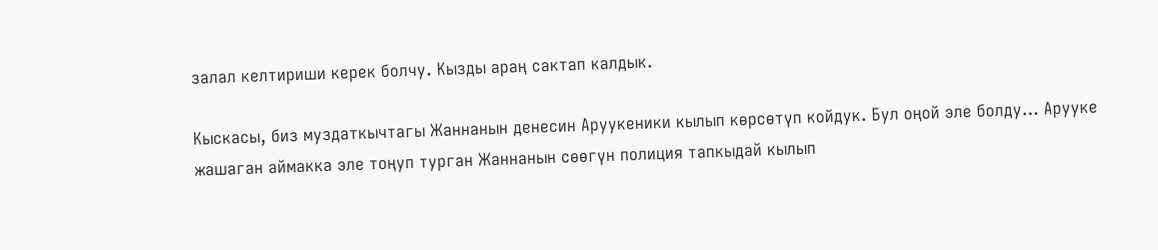залал келтириши керек болчу. Кызды араң сактап калдык.

Кыскасы, биз муздаткычтагы Жаннанын денесин Аруукеники кылып көрсөтүп койдук. Бул оңой эле болду… Арууке жашаган аймакка эле тоңуп турган Жаннанын сөөгүн полиция тапкыдай кылып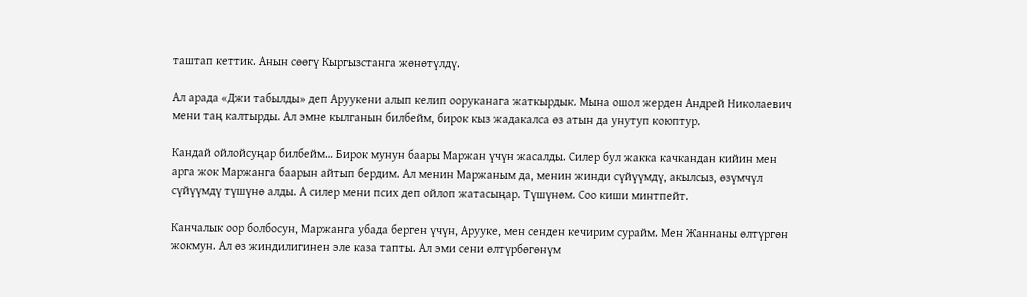таштап кеттик. Анын сөөгү Кыргызстанга жөнөтүлдү.

Ал арада «Джи табылды» деп Аруукени алып келип ооруканага жаткырдык. Мына ошол жерден Андрей Николаевич мени таң калтырды. Ал эмне кылганын билбейм, бирок кыз жадакалса өз атын да унутуп коюптур.

Кандай ойлойсуңар билбейм… Бирок мунун баары Маржан үчүн жасалды. Силер бул жакка качкандан кийин мен арга жок Маржанга баарын айтып бердим. Ал менин Маржаным да, менин жинди сүйүүмдү, акылсыз, өзүмчүл сүйүүмдү түшүнө алды. А силер мени псих деп ойлоп жатасыңар. Түшүнөм. Соо киши минтпейт.

Канчалык оор болбосун, Маржанга убада берген үчүн, Арууке, мен сенден кечирим сурайм. Мен Жаннаны өлтүргөн жокмун. Ал өз жиндилигинен эле каза тапты. Ал эми сени өлтүрбөгөнүм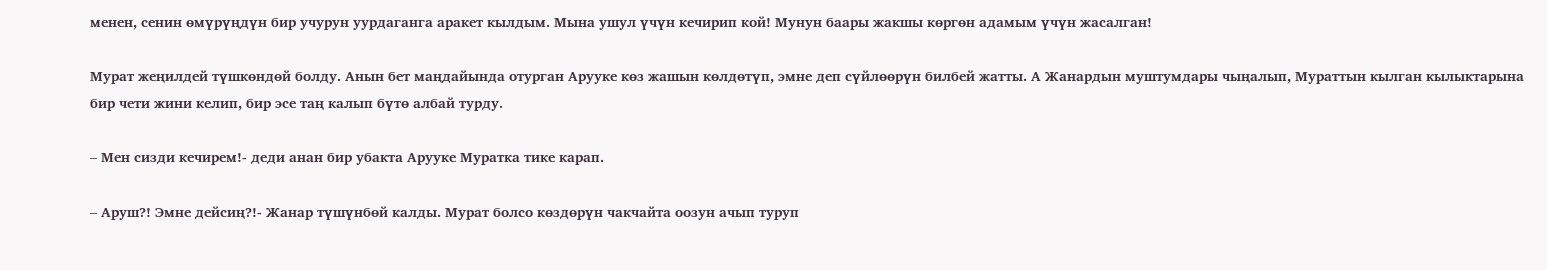менен, сенин өмүрүңдүн бир учурун уурдаганга аракет кылдым. Мына ушул үчүн кечирип кой! Мунун баары жакшы көргөн адамым үчүн жасалган!

Мурат жеңилдей түшкөндөй болду. Анын бет маңдайында отурган Арууке көз жашын көлдөтүп, эмне деп сүйлөөрүн билбей жатты. А Жанардын муштумдары чыңалып, Мураттын кылган кылыктарына бир чети жини келип, бир эсе таң калып бүтө албай турду.

– Мен сизди кечирем!- деди анан бир убакта Арууке Муратка тике карап.

– Аруш?! Эмне дейсиң?!- Жанар түшүнбөй калды. Мурат болсо көздөрүн чакчайта оозун ачып туруп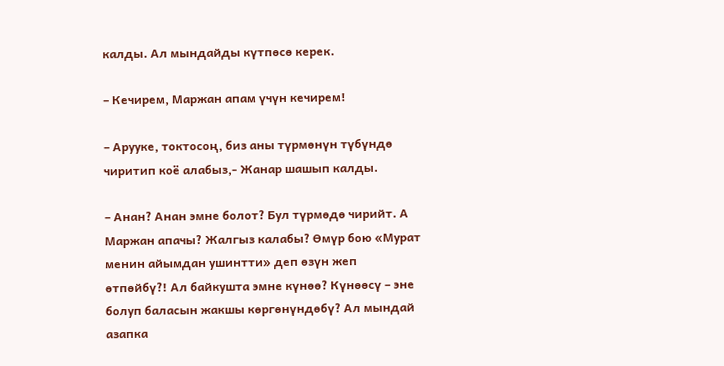калды. Ал мындайды күтпөсө керек.

– Кечирем, Маржан апам үчүн кечирем!

– Арууке, токтосоң, биз аны түрмөнүн түбүндө чиритип коё алабыз,- Жанар шашып калды.

– Анан? Анан эмне болот? Бул түрмөдө чирийт. А Маржан апачы? Жалгыз калабы? Өмүр бою «Мурат менин айымдан ушинтти» деп өзүн жеп өтпөйбү?! Ал байкушта эмне күнөө? Күнөөсү – эне болуп баласын жакшы көргөнүндөбү? Ал мындай азапка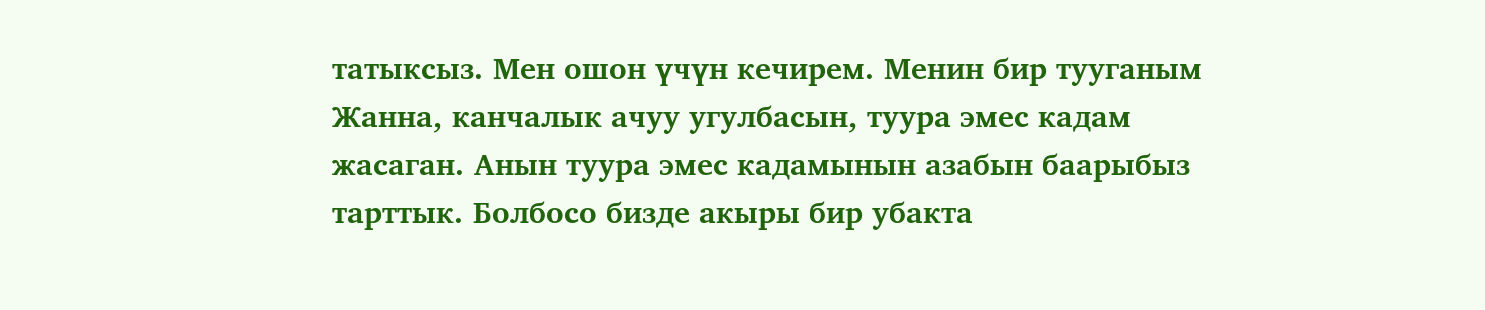татыксыз. Мен ошон үчүн кечирем. Менин бир тууганым Жанна, канчалык ачуу угулбасын, туура эмес кадам жасаган. Анын туура эмес кадамынын азабын баарыбыз тарттык. Болбосо бизде акыры бир убакта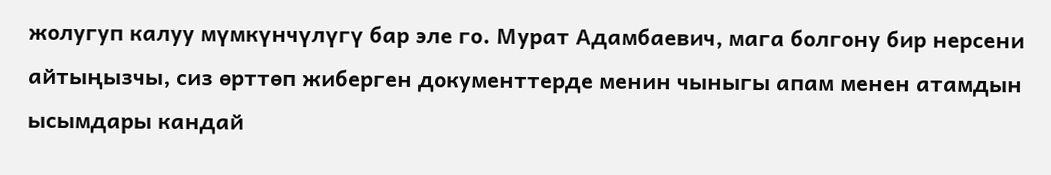жолугуп калуу мүмкүнчүлүгү бар эле го. Мурат Адамбаевич, мага болгону бир нерсени айтыңызчы, сиз өрттөп жиберген документтерде менин чыныгы апам менен атамдын ысымдары кандай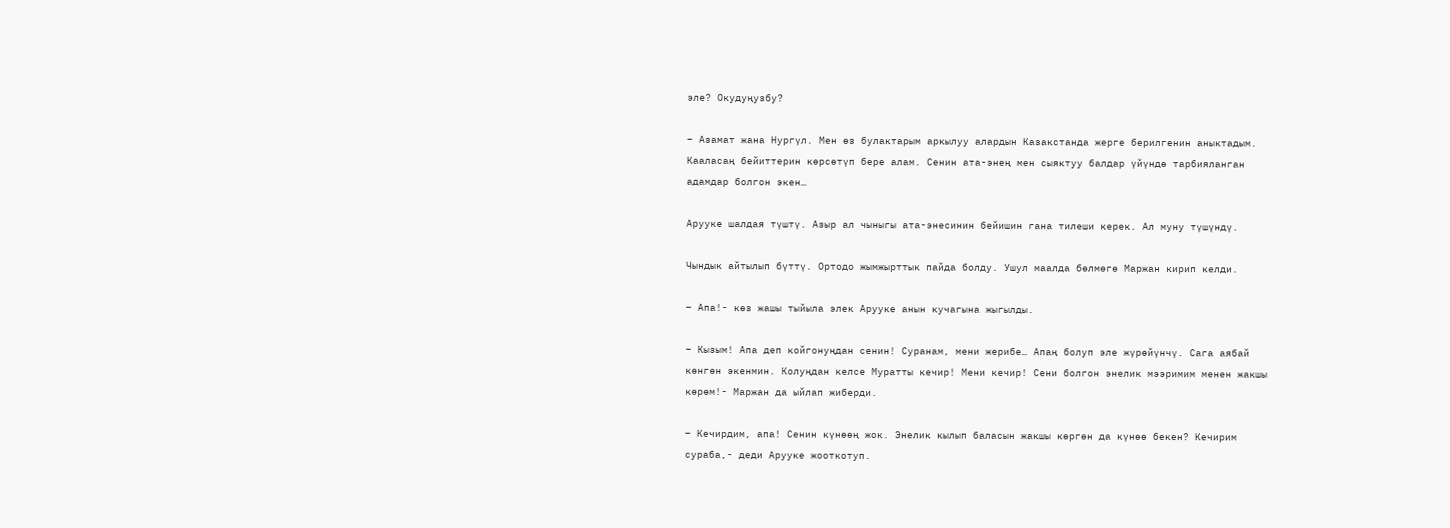эле? Окудуңузбу?

– Азамат жана Нургүл. Мен өз булактарым аркылуу алардын Казакстанда жерге берилгенин аныктадым. Кааласаң бейиттерин көрсөтүп бере алам. Сенин ата-энең мен сыяктуу балдар үйүндө тарбияланган адамдар болгон экен…

Арууке шалдая түштү. Азыр ал чыныгы ата-энесинин бейишин гана тилеши керек. Ал муну түшүндү.

Чындык айтылып бүттү. Ортодо жымжырттык пайда болду. Ушул маалда бөлмөгө Маржан кирип келди.

– Апа!- көз жашы тыйыла элек Арууке анын кучагына жыгылды.

– Кызым! Апа деп койгонуңдан сенин! Суранам, мени жерибе… Апаң болуп эле жүрөйүнчү. Сага аябай көнгөн экенмин. Колуңдан келсе Муратты кечир! Мени кечир! Сени болгон энелик мээримим менен жакшы көрөм!- Маржан да ыйлап жиберди.

– Кечирдим, апа! Сенин күнөөң жок. Энелик кылып баласын жакшы көргөн да күнөө бекен? Кечирим сураба,- деди Арууке жооткотуп.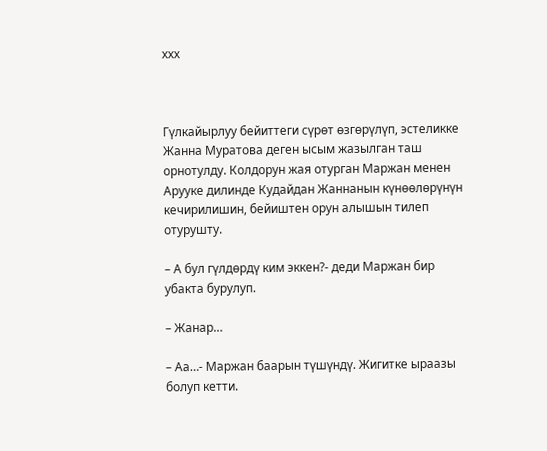ххх



Гүлкайырлуу бейиттеги сүрөт өзгөрүлүп, эстеликке Жанна Муратова деген ысым жазылган таш орнотулду. Колдорун жая отурган Маржан менен Арууке дилинде Кудайдан Жаннанын күнөөлөрүнүн кечирилишин, бейиштен орун алышын тилеп отурушту.

– А бул гүлдөрдү ким эккен?- деди Маржан бир убакта бурулуп.

– Жанар…

– Аа…- Маржан баарын түшүндү. Жигитке ыраазы болуп кетти.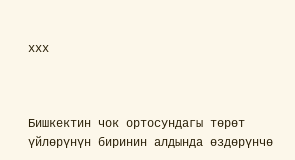ххх



Бишкектин чок ортосундагы төрөт үйлөрүнүн биринин алдында өздөрүнчө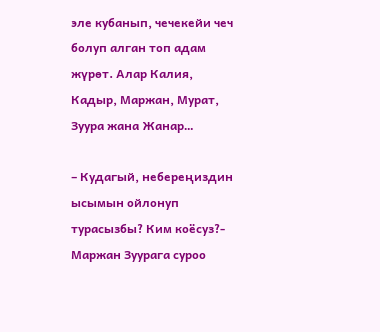эле кубанып, чечекейи чеч болуп алган топ адам жүрөт. Алар Калия, Кадыр, Маржан, Мурат, Зуура жана Жанар…

– Кудагый, небереңиздин ысымын ойлонуп турасызбы? Ким коёсуз?- Маржан Зуурага суроо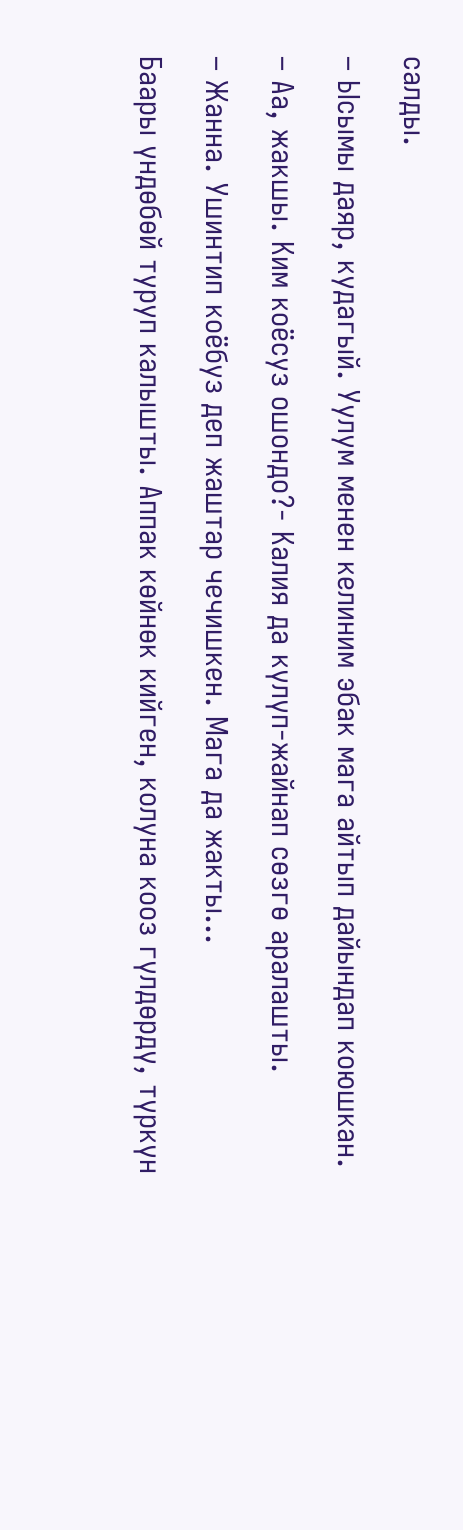салды.

– Ысымы даяр, кудагый. Уулум менен келиним эбак мага айтып дайындап коюшкан.

– Аа, жакшы. Ким коёсуз ошондо?- Калия да күлүп-жайнап сөзгө аралашты.

– Жанна. Ушинтип коёбуз деп жаштар чечишкен. Мага да жакты…

Баары үндөбөй туруп калышты. Аппак көйнөк кийген, колуна кооз гүлдөрдү, түркүн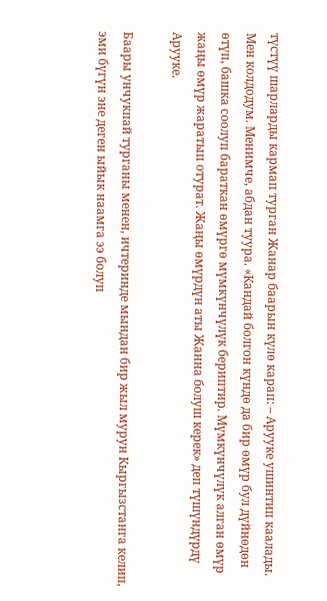түстүү шарларды кармап турган Жанар баарын күлө карап: – Арууке ушинтип каалады. Мен колдодум. Менимче, абдан туура. «Кандай болгон күндө да бир өмүр бул дүйнөдөн өтүп, башка соолуп бараткан өмүргө мүмкүнчүлүк бериптир. Мүмкүнчүлүк алган өмүр жаңы өмүр жаратып отурат. Жаңы өмүрдүн аты Жанна болуш керек» деп түшүндүрдү Арууке.

Баары унчукпай турганы менен, ичтеринде мындан бир жыл мурун Кыргызстанга келип, эми бүгүн эне деген ыйык наамга ээ болуп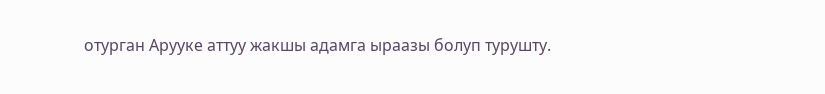отурган Арууке аттуу жакшы адамга ыраазы болуп турушту.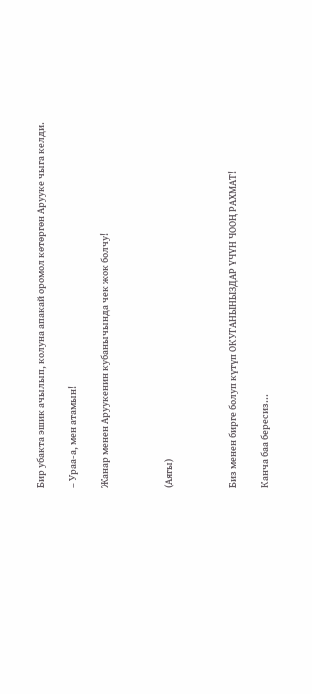Бир убакта эшик ачылып, колуна апакай оромол көтөргөн Арууке чыга келди.

– Ураа-а, мен атамын!

Жанар менен Аруукенин кубанычында чек жок болчу!



(Аягы)



Биз менен бирге болуп күтүп ОКУГАНЫНЫЗДАР ҮЧҮН ЧООҢ РАХМАТ!

Канча баа бересиз...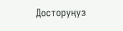Досторуңуз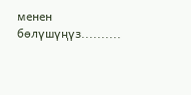менен бөлүшүңүз..........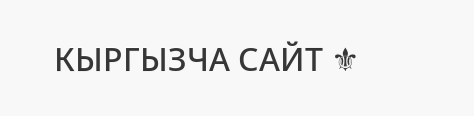КЫРГЫЗЧА САЙТ ⚜